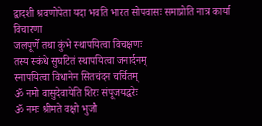द्वादशी श्रवणोपेता यदा भवति भारत सोपवासः समाप्नोति नात्र कार्या विचारणा
जलपूर्णे तथा कुंभे स्थापयित्वा विचक्षणः
तस्य स्कंधे सुघटितं स्थापयित्वा जनार्दनम्
स्नापयित्वा विधानेन सितचंदन चर्चितम्
ॐ नमो वासुदेवायेति शिरः संपूजयद्धरेः
ॐ नमः श्रीमते वक्षो भुजौ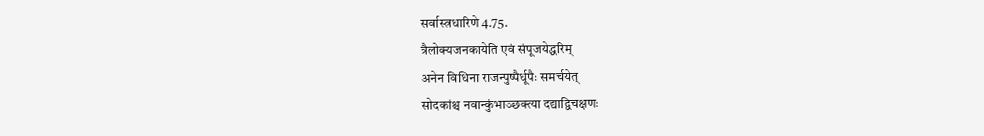सर्वास्त्रधारिणे 4.75.
त्रैलोक्यजनकायेति एवं संपूजयेद्धरिम्
अनेन विधिना राजन्पुष्पैर्धूपैः समर्चयेत्
सोदकांश्च नवान्कुंभाञ्छक्त्या दद्याद्विचक्षणः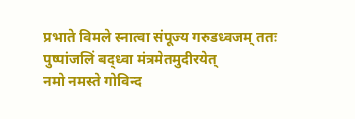प्रभाते विमले स्नात्वा संपूज्य गरुडध्वजम् ततः पुष्पांजलिं बद्ध्वा मंत्रमेतमुदीरयेत्
नमो नमस्ते गोविन्द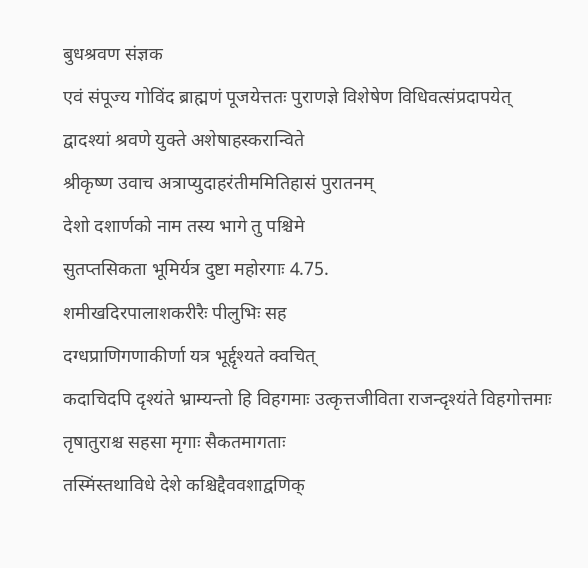बुधश्रवण संज्ञक
एवं संपूज्य गोविंद ब्राह्मणं पूजयेत्ततः पुराणज्ञे विशेषेण विधिवत्संप्रदापयेत्
द्वादश्यां श्रवणे युक्ते अशेषाहस्करान्विते
श्रीकृष्ण उवाच अत्राप्युदाहरंतीममितिहासं पुरातनम्
देशो दशार्णको नाम तस्य भागे तु पश्चिमे
सुतप्तसिकता भूमिर्यत्र दुष्टा महोरगाः 4.75.
शमीखदिरपालाशकरीरैः पीलुभिः सह
दग्धप्राणिगणाकीर्णा यत्र भूर्द्दृश्यते क्वचित्
कदाचिदपि दृश्यंते भ्राम्यन्तो हि विहगमाः उत्कृत्तजीविता राजन्दृश्यंते विहगोत्तमाः
तृषातुराश्च सहसा मृगाः सैकतमागताः
तस्मिंस्तथाविधे देशे कश्चिद्दैववशाद्वणिक्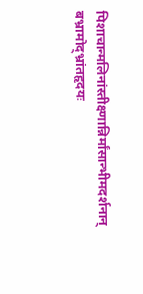पिशाचान्मलिनांस्तीक्ष्णान्निर्मांसान्भीमदर्शनान्
बभ्रामोद्भ्रांतहृदयः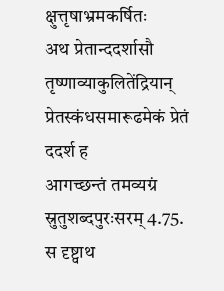क्षुत्तृषाभ्रमकर्षितः
अथ प्रेतान्ददर्शासौ तृष्णाव्याकुलितेंद्रियान्
प्रेतस्कंधसमारूढमेकं प्रेतं ददर्श ह
आगच्छन्तं तमव्यग्रं स्रुतुशब्दपुरःसरम् 4.75.
स दृष्ट्वाथ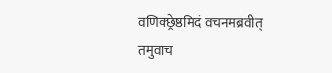वणिक्छ्रेष्ठमिदं वचनमब्रवीत्
तमुवाच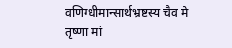वणिग्धीमान्सार्थभ्रष्टस्य चैव मे
तृष्णा मां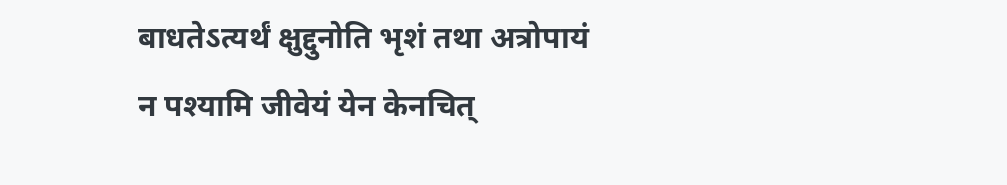बाधतेऽत्यर्थं क्षुद्दुनोति भृशं तथा अत्रोपायं न पश्यामि जीवेयं येन केनचित्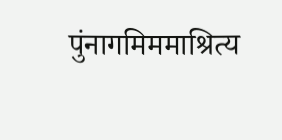पुंनागमिममाश्रित्य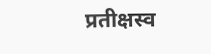प्रतीक्षस्व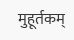मुहूर्तकम्